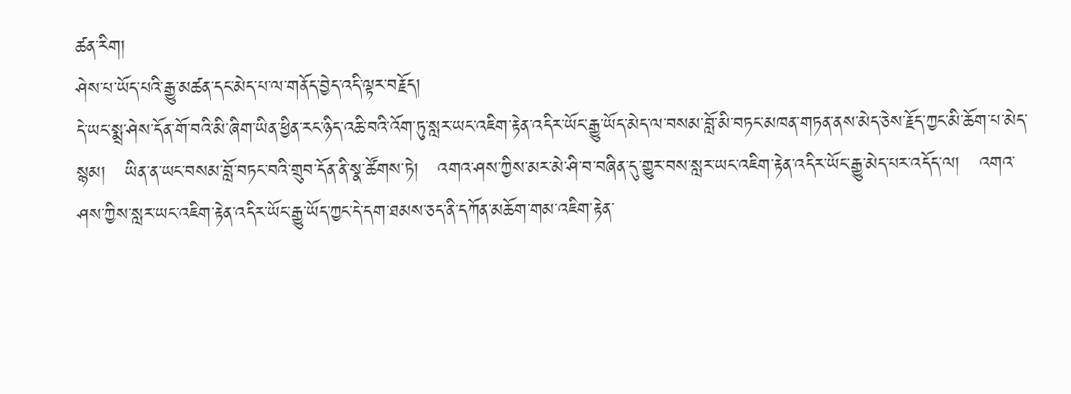ཚན་རིག།
ཤེས་པ་ཡོད་པའི་རྒྱུ་མཚན་དང་མེད་པ་ལ་གནོད་བྱེད་འདི་ལྟར་བརྗོད།
དེ་ཡང་སྨྲ་ཤེས་དོན་གོ་བའི་མི་ཞིག་ཡིན་ཕྱིན་རང་ཉིད་འཆི་བའི་འོག་ཏུ་སླར་ཡང་འཇིག་རྟེན་འདིར་ཡོང་རྒྱུ་ཡོད་མེད་ལ་བསམ་བློ་མི་བཏང་མཁན་གཏན་ནས་མེད་ཅེས་རྗོད་ཀྱང་མི་ཆོག་པ་མེད་སྙམ།   ཡིན་ན་ཡང་བསམ་བློ་བཏང་བའི་གྲུབ་དོན་ནི་སྣ་ཚོགས་ཏེ།   འགའ་ཤས་ཀྱིས་མར་མེ་ཤི་བ་བཞིན་དུ་གྱུར་བས་སླར་ཡང་འཇིག་རྟེན་འདིར་ཡོང་རྒྱུ་མེད་པར་འདོད་ལ།   འགའ་ཤས་ཀྱིས་སླར་ཡང་འཇིག་རྟེན་འདིར་ཡོང་རྒྱུ་ཡོད་ཀྱང་དེ་དག་ཐམས་ཅད་ནི་དཀོན་མཆོག་གམ་འཇིག་རྟེན་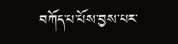བཀོད་པ་པོས་བྱས་པར་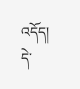འདོད།   དེ་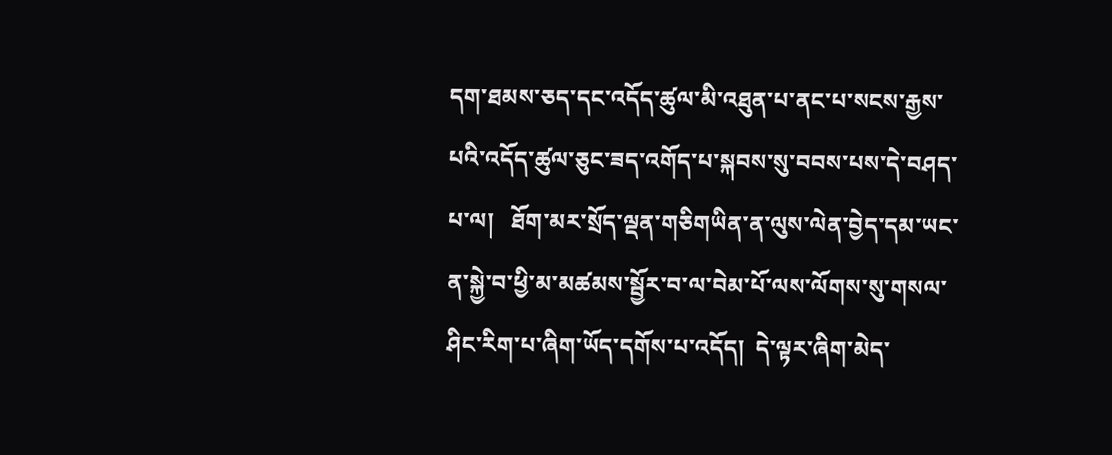དག་ཐམས་ཅད་དང་འདོད་ཚུལ་མི་འཐུན་པ་ནང་པ་སངས་རྒྱས་པའི་འདོད་ཚུལ་ཅུང་ཟད་འགོད་པ་སྐབས་སུ་བབས་པས་དེ་བཤད་པ་ལ།   ཐོག་མར་སྲོད་ལྡན་གཅིགཡིན་ན་ལུས་ལེན་བྱེད་དམ་ཡང་ན་སྐྱེ་བ་ཕྱི་མ་མཚམས་སྦྱོར་བ་ལ་བེམ་པོ་ལས་ལོགས་སུ་གསལ་ཤིང་རིག་པ་ཞིག་ཡོད་དགོས་པ་འདོད།  དེ་ལྟར་ཞིག་མེད་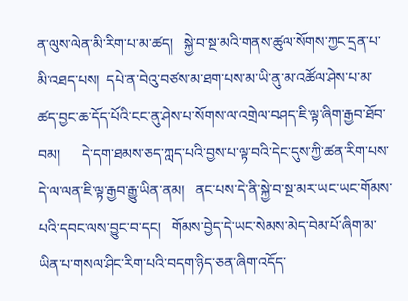ན་ལུས་ལེན་མི་རིག་པ་མ་ཚད།   སྐྱེ་བ་སྔ་མའི་གནས་ཚུལ་སོགས་ཀྱང་དྲན་པ་མི་འཐད་པས།  དཔེ་ན་བེའུ་བཙས་མ་ཐག་པས་མ་ཡི་ནུ་མ་འཚོལ་ཤེས་པ་མ་ཚད་བྱང་ཆ་དོད་པོའི་ངང་ནུ་ཤེས་པ་སོགས་ལ་འགྲེལ་བཤད་ཇི་ལྟ་ཞིག་རྒྱབ་ཐོབ་བམ།      དེ་དག་ཐམས་ཅད་ཀླད་པའི་བྱས་པ་ལྟ་བའི་དེང་དུས་ཀྱི་ཚན་རིག་པས་དེ་ལ་ལན་ཇི་ལྟ་རྒྱབ་རྒྱུ་ཡིན་ནམ།   ནང་པས་དེ་ནི་སྐྱེ་བ་སྔ་མར་ཡང་ཡང་གོམས་པའི་དབང་ལས་བྱུང་བ་དང།   གོམས་བྱེད་དེ་ཡང་སེམས་མེད་བེམ་པོ་ཞིག་མ་ཡིན་པ་གསལ་ཤིང་རིག་པའི་བདག་ཉིད་ཅན་ཞིག་འདོད་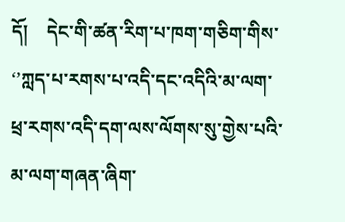དོ།    དེང་གི་ཚན་རིག་པ་ཁག་གཅིག་གིས་ ‘’ཀླད་པ་རགས་པ་འདི་དང་འདིའི་མ་ལག་ཕྲ་རགས་འདི་དག་ལས་ལོགས་སུ་གྱེས་པའི་མ་ལག་གཞན་ཞིག་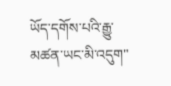ཡོད་དགོས་པའི་རྒྱུ་མཚན་ཡང་མི་འདུག"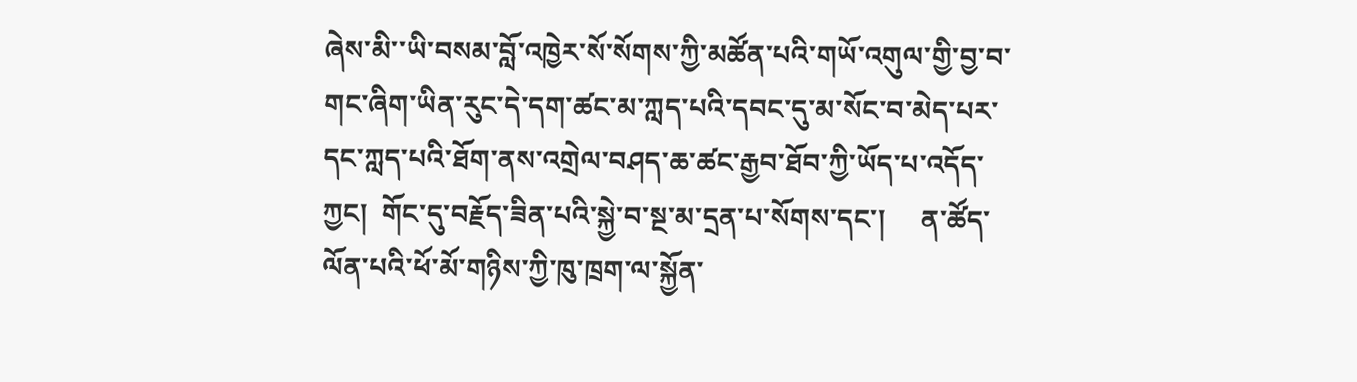ཞེས་མི་་ཡི་བསམ་བློ་འཁྱེར་སོ་སོགས་ཀྱི་མཚོན་པའི་གཡོ་འགུལ་གྱི་བྱ་བ་གང་ཞིག་ཡིན་རུང་དེ་དག་ཚང་མ་ཀླད་པའི་དབང་དུ་མ་སོང་བ་མེད་པར་དང་ཀླད་པའི་ཐོག་ནས་འགྲེལ་བཤད་ཆ་ཚང་རྒྱབ་ཐོབ་ཀྱི་ཡོད་པ་འདོད་ཀྱང།  གོང་དུ་བརྗོད་ཟིན་པའི་སྐྱེ་བ་སྔ་མ་དྲན་པ་སོགས་དང་།     ན་ཚོད་ལོན་པའི་ཕོ་མོ་གཉིས་ཀྱི་ཁུ་ཁྲག་ལ་སྐྱོན་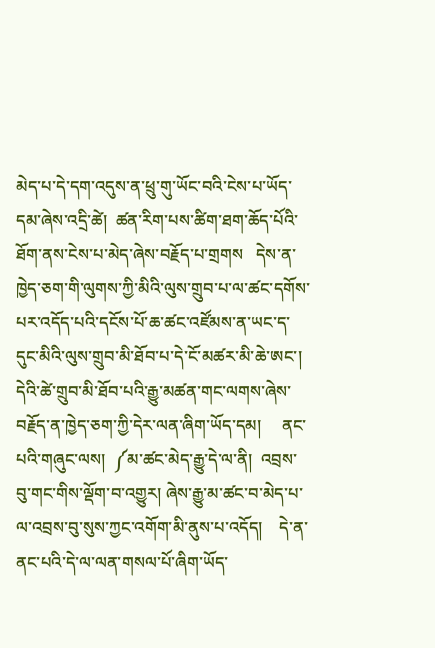མེད་པ་དེ་དག་འདུས་ན་ཕྲུ་གུ་ཡོང་བའི་ངེས་པ་ཡོད་དམ་ཞེས་འདྲི་ཚེ།  ཚན་རིག་པས་ཚིག་ཐག་ཆོད་པོའི་ཐོག་ནས་ངེས་པ་མེད་ཞེས་བརྗོད་པ་གྲགས   དེས་ན་ཁྱེད་ཅག་གི་ལུགས་ཀྱི་མིའི་ལུས་གྲུབ་པ་ལ་ཚང་དགོས་པར་འདོད་པའི་དངོས་པོ་ཆ་ཚང་འཛོམས་ན་ཡང་ད་དུང་མིའི་ལུས་གྲུབ་མི་ཐོབ་པ་དེ་ངོ་མཚར་མི་ཆེ་ཨང་།   དེའི་ཚེ་གྲུབ་མི་ཐོབ་པའི་རྒྱུ་མཚན་གང་ལགས་ཞེས་བརྗོད་ན་ཁྱེད་ཅག་ཀྱི་དེར་ལན་ཞིག་ཡོད་དམ།     ནང་པའི་གཞུང་ལས།  ༼མ་ཚང་མེད་རྒྱུ་དེ་ལ་ནི།  འབྲས་བུ་གང་གིས་ལྡོག་བ་འགྱུར། ཞེས་རྒྱུ་མ་ཚང་བ་མེད་པ་ལ་འབྲས་བུ་སུས་ཀྱང་འགོག་མི་ནུས་པ་འདོད།    དེ་ན་ནང་པའི་དེ་ལ་ལན་གསལ་པོ་ཞིག་ཡོད་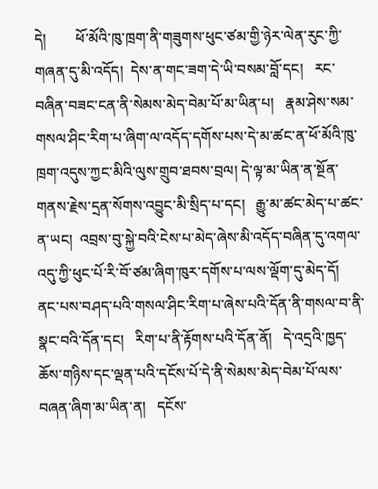དེ།        ཕོ་མོའི་ཁུ་ཁྲག་ནི་གཟུགས་ཕུང་ཙམ་གྱི་ཉེར་ལེན་རུང་ཀྱི་གཞན་དུ་མི་འདོད།  དེས་ན་གང་ཟག་དེ་ཡི་བསམ་བློ་དང།   རང་བཞིན་བཟང་ངན་ནི་སེམས་མེད་བེམ་པོ་མ་ཡིན་པ།   རྣམ་ཤེས་སམ་གསལ་ཤིང་རིག་པ་ཞིག་ལ་འདོད་དགོས་པས་དེ་མ་ཚང་ན་ཕོ་མོའི་ཁུ་ཁྲག་འདུས་ཀྱང་མིའི་ལུས་གྲུབ་ཐབས་བྲལ། དེ་ལྟ་མ་ཡིན་ན་སྔོན་གནས་རྗེས་དྲན་སོགས་འབྱུང་མི་སྲིད་པ་དང།   རྒྱུ་མ་ཚང་མེད་པ་ཚང་ན་ཡང།  འབྲས་བུ་སྐྱེ་བའི་ངེས་པ་མེད་ཞེས་མི་འདོད་བཞིན་དུ་འགལ་འདུ་ཀྱི་ཕུང་པོ་རི་བོ་ཙམ་ཞིག་ཁུར་དགོས་པ་ལས་ལྡོག་དུ་མེད་དོ།  ནང་པས་བཤད་པའི་གསལ་ཤིང་རིག་པ་ཞེས་པའི་དོན་ནི་གསལ་བ་ནི་སྣང་བའི་དོན་དང།   རིག་པ་ནི་རྟོགས་པའི་དོན་ནོ།   དེ་འདྲའི་ཁྱད་ཆོས་གཉིས་དང་ལྡན་པའི་དངོས་པོ་དེ་ནི་སེམས་མེད་བེམ་པོ་ལས་བཞན་ཞིག་མ་ཡིན་ན།   དངོས་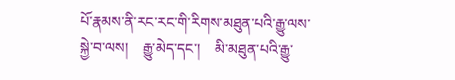པོ་རྣམས་ནི་རང་རང་གི་རིགས་མཐུན་པའི་རྒྱུ་ལས་སྐྱེ་བ་ལས།    རྒྱུ་མེད་དང་།    མི་མཐུན་པའི་རྒྱུ་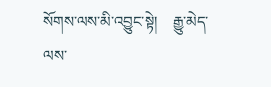སོགས་ལས་མི་འབྱུང་སྟེ།    རྒྱུ་མེད་ལས་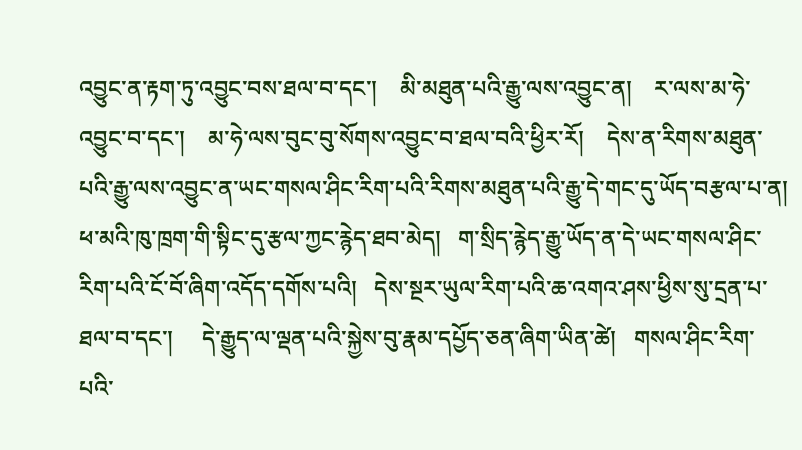འབྱུང་ན་རྟག་ཏུ་འབྱུང་བས་ཐལ་བ་དང་།    མི་མཐུན་པའི་རྒྱུ་ལས་འབྱུང་ན།    ར་ལས་མ་ཧེ་འབྱུང་བ་དང་།    མ་ཧེ་ལས་བུང་བུ་སོགས་འབྱུང་བ་ཐལ་བའི་ཕྱིར་རོ།    དེས་ན་རིགས་མཐུན་པའི་རྒྱུ་ལས་འབྱུང་ན་ཡང་གསལ་ཤིང་རིག་པའི་རིགས་མཐུན་པའི་རྒྱུ་དེ་གང་དུ་ཡོད་བརྩལ་པ་ན།     ཕ་མའི་ཁུ་ཁྲག་གི་སྟིང་དུ་རྩལ་ཀྱང་རྙེད་ཐབ་མེད།   ག་སྲིད་རྙེད་རྒྱུ་ཡོད་ན་དེ་ཡང་གསལ་ཤིང་རིག་པའི་ངོ་བོ་ཞིག་འདོད་དགོས་པའི།   དེས་སྔར་ཡུལ་རིག་པའི་ཆ་འགའ་ཤས་ཕྱིས་སུ་དྲན་པ་ཐལ་བ་དང་།     དེ་རྒྱུད་ལ་ལྡན་པའི་སྐྱེས་བུ་རྣམ་དཔྱོད་ཅན་ཞིག་ཡིན་ཚེ།   གསལ་ཤིང་རིག་པའི་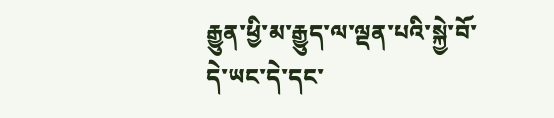རྒྱུན་ཕྱི་མ་རྒྱུད་ལ་ལྡན་པའི་སྐྱེ་བོ་དེ་ཡང་དེ་དང་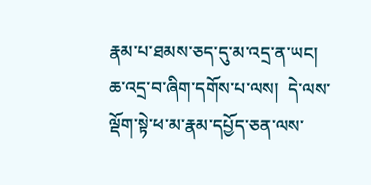རྣམ་པ་ཐམས་ཅད་དུ་མ་འདྲ་ན་ཡང།  ཆ་འདྲ་བ་ཞིག་དགོས་པ་ལས།  དེ་ལས་ལྡོག་སྟེ་ཕ་མ་རྣམ་དཔྱོད་ཅན་ལས་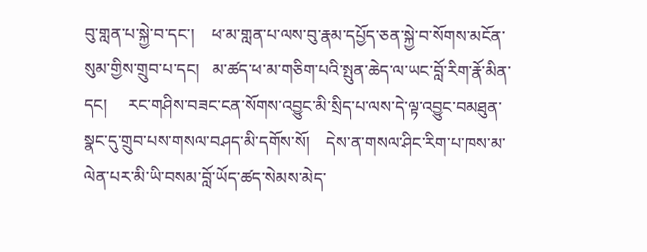བུ་གླན་པ་སྐྱེ་བ་དང་།    ཕ་མ་གླན་པ་ལས་བུ་རྣམ་དཔྱོད་ཅན་སྐྱེ་བ་སོགས་མངོན་སུམ་གྱིས་གྲུབ་པ་དང།   མ་ཚད་ཕ་མ་གཅིག་པའི་སྤུན་ཆེད་ལ་ཡང་བློ་རིག་རྣོ་མིན་དང།     རང་གཤིས་བཟང་ངན་སོགས་འབྱུང་མི་སྲིད་པ་ལས་དེ་ལྟ་འབྱུང་བམཐུན་སྣང་དུ་གྲུབ་པས་གསལ་བཤད་མི་དགོས་སོ།    དེས་ན་གསལ་ཤིང་རིག་པ་ཁས་མ་ལེན་པར་མི་ཡི་བསམ་བློ་ཡོད་ཚད་སེམས་མེད་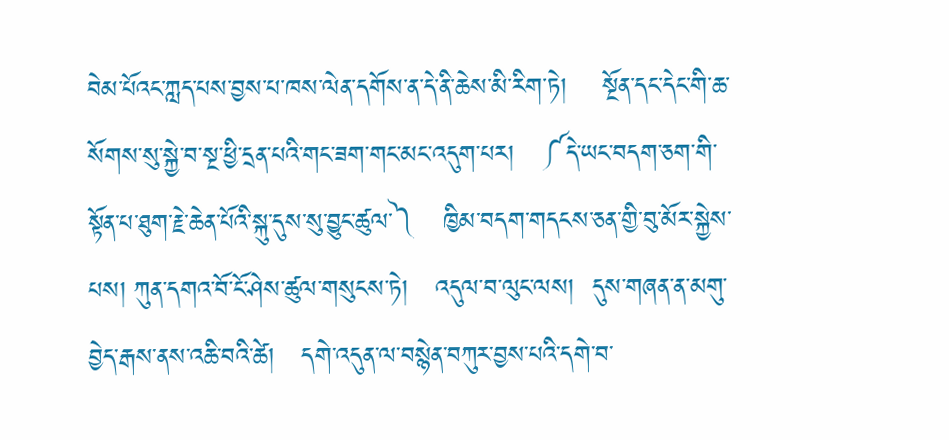བེམ་པོའང་ཀླད་པས་བྱས་པ་ཁས་ལེན་དགོས་ན་དེ་ནི་ཆེས་མི་རིག་ཏེ།    སྔོན་དང་དེང་གི་ཆ་སོགས་སུ་སྐྱེ་བ་སྔ་ཕྱི་དྲན་པའི་གང་ཟག་གང་མང་འདུག་པར།   ༼དེ་ཡང་བདག་ཅག་གི་སྟོན་པ་ཐུག་རྗེ་ཆེན་པོའི་སྐུ་དུས་སུ་བྱུང་ཚུལ་༽   ཁྱིམ་བདག་གདངས་ཅན་གྱི་བུ་མོར་སྐྱེས་པས། ཀུན་དགའ་བོ་ངོ་ཤེས་ཚུལ་གསུངས་ཏེ།   འདུལ་བ་ལུང་ལས།  དུས་གཞན་ན་མགུ་བྱེད་རྒས་ནས་འཆི་བའི་ཚེ།   དགེ་འདུན་ལ་བསྙེན་བཀུར་བྱས་པའི་དགེ་བ་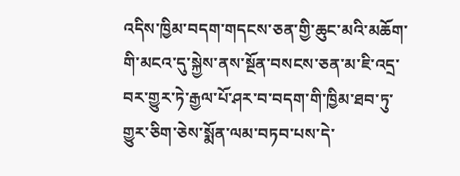འདིས་ཁྱིམ་བདག་གདངས་ཅན་གྱི་ཆུང་མའི་མཆོག་གི་མངའ་དུ་སྐྱེས་ནས་སྔོན་བསངས་ཅན་མ་ཇི་འདྲ་བར་གྱུར་ཏེ་རྒྱལ་པོ་ཤར་བ་བདག་གི་ཁྱིམ་ཐབ་ཏུ་གྱུར་ཅིག་ཅེས་སྨོན་ལམ་བཏབ་པས་དེ་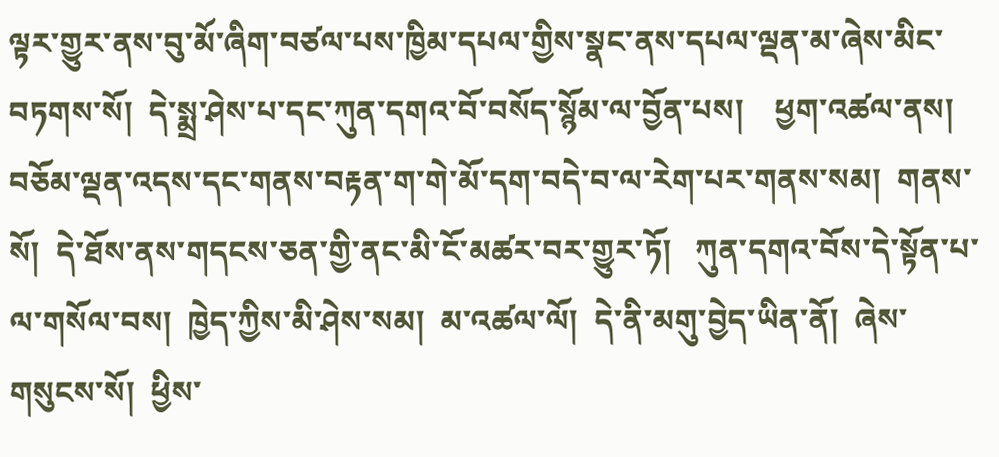ལྟར་གྱུར་ནས་བུ་མོ་ཞིག་བཙལ་པས་ཁྱིམ་དཔལ་གྱིས་སྣང་ནས་དཔལ་ལྡན་མ་ཞེས་མིང་བཏགས་སོ།  དེ་སྨྲ་ཤེས་པ་དང་ཀུན་དགའ་བོ་བསོད་སྙོམ་ལ་བྱོན་པས།    ཕྱག་འཚལ་ནས།         བཅོམ་ལྡན་འདས་དང་གནས་བརྟན་ག་གེ་མོ་དག་བདེ་བ་ལ་རེག་པར་གནས་སམ།  གནས་སོ།  དེ་ཐོས་ནས་གདངས་ཅན་གྱི་ནང་མི་ངོ་མཚར་བར་གྱུར་ཏོ།   ཀུན་དགའ་བོས་དེ་སྟོན་པ་ལ་གསོལ་བས།  ཁྱེད་ཀྱིས་མི་ཤེས་སམ།  མ་འཚལ་ལོ།  དེ་ནི་མགུ་བྱེད་ཡིན་ནོ།  ཞེས་གསུངས་སོ།  ཕྱིས་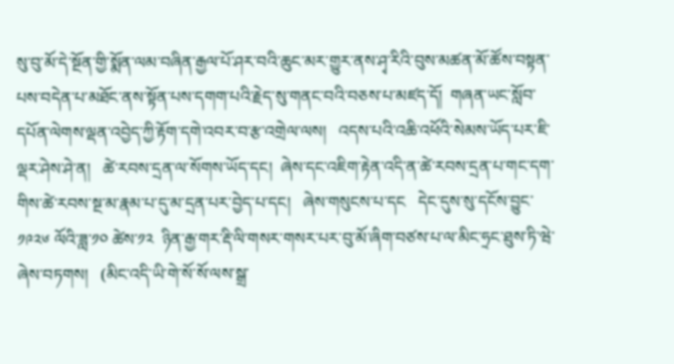སུ་བུ་མོ་དེ་སྔོན་གྱི་སྨོན་ལམ་བཞིན་རྒྱལ་པོ་ཤར་བའི་ཆུང་མར་གྱུར་ནས་ཤྭ་རིའི་བུས་མཚན་མོ་ཚོས་བསྟན་པས་བདེན་པ་མཐོང་ནས་སྟོན་པས་དགག་པའི་རྗེད་སུ་གནང་བའི་བཅས་པ་མཛད་དོ།  གཞན་ཡང་སློབ་དཔོན་ལེགས་ལྡན་འབྱེད་ཀྱི་རྟོག་དགེ་འབར་བ་རྩ་འགྲེལ་ལས།   འདས་པའི་འཆི་འཕོའི་སེམས་ཡོད་པར་ཇི་ལྡར་ཤེས་ཤེ་ན།   ཚེ་རབས་དྲན་ལ་སོགས་ཡོད་དང།  ཞེས་དང་འཇིག་རྟེན་འདི་ན་ཚེ་རབས་དྲན་པ་གང་དག་གིས་ཚེ་རབས་སྔ་མ་རྣམ་པ་དུ་མ་དྲན་པར་བྱེད་པ་དང།   ཞེས་གསུངས་པ་དང   དེང་དུས་སུ་དངོས་བྱུང་ ༡༩༢༦ ལོའི་ཟླ་༡༠ ཚེས་༡༢  ཉིན་རྒྱ་གར་རྡི་ལི་གསར་གསར་པར་བུ་མོ་ཞིག་བཙས་པ་ལ་མིང་ཧྲང་ཐུས་ཏི་ཝེ་ཞེས་བཏགས།   (མིང་འདི་ཡི་གེ་སོ་སོ་ལས་སྒྲ་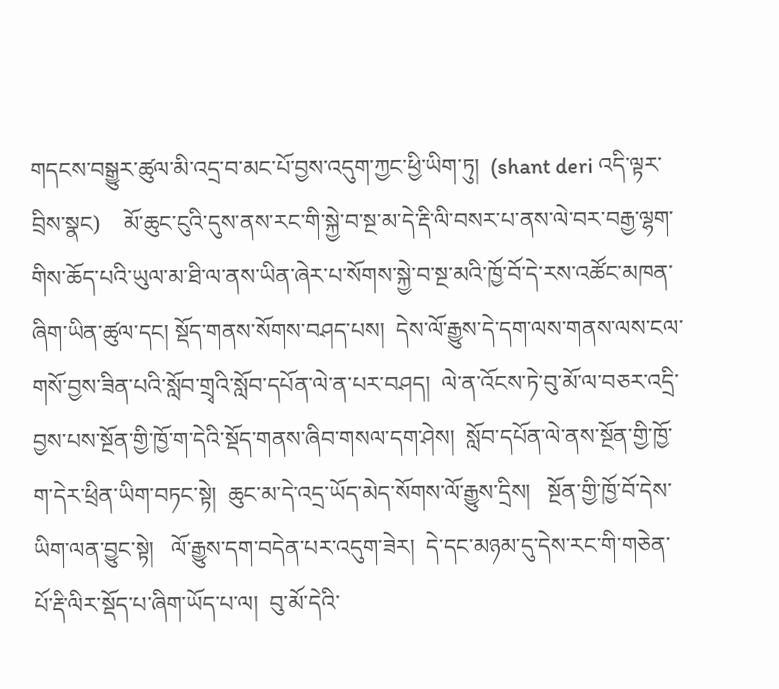གདངས་བསྒྱུར་ཚུལ་མི་འདྲ་བ་མང་པོ་བྱས་འདུག་ཀྱང་ཕྱི་ཡིག་ཏུ།  (shant deri འདི་ལྟར་བྲིས་སྣང)    མོ་ཆུང་ངུའི་དུས་ནས་རང་གི་སྐྱེ་བ་སྔ་མ་དེ་རྡི་ལི་བསར་པ་ནས་ལེ་བར་བརྒྱ་ལྷག་གིས་ཆོད་པའི་ཡུལ་མ་ཐི་ལ་ནས་ཡིན་ཞེར་པ་སོགས་སྐྱེ་བ་སྔ་མའི་ཁྱོ་བོ་དེ་རས་འཚོང་མཁན་ཞིག་ཡིན་ཚུལ་དང། སྡོད་གནས་སོགས་བཤད་པས།  དེས་ལོ་རྒྱུས་དེ་དག་ལས་གནས་ལས་ངལ་གསོ་བྱས་ཟིན་པའི་སློབ་གྲྭའི་སློབ་དཔོན་ལེ་ན་པར་བཤད།  ལེ་ན་འོངས་ཏེ་བུ་མོ་ལ་བཅར་འདྲི་བྱས་པས་སྔོན་གྱི་ཁྱོ་ག་དེའི་སྡོད་གནས་ཞིབ་གསལ་དག་ཤེས།  སློབ་དཔོན་ལེ་ནས་སྔོན་གྱི་ཁྱོ་ག་དེར་ཕྲིན་ཡིག་བཏང་སྟེ།  ཆུང་མ་དེ་འདྲ་ཡོད་མེད་སོགས་ལོ་རྒྱུས་དྲིས།   སྔོན་གྱི་ཁྱོ་བོ་དེས་ཡིག་ལན་བྱུང་སྟེ།   ལོ་རྒྱུས་དག་བདེན་པར་འདུག་ཟེར།  དེ་དང་མཉམ་དུ་དེས་རང་གི་གཅེན་པོ་རྡི་ལིར་སྡོད་པ་ཞིག་ཡོད་པ་ལ།  བུ་མོ་དེའི་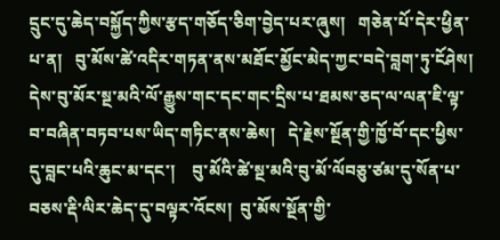དྲུང་དུ་ཆེད་བསྐྱོད་ཀྱིས་རྩད་གཅོད་ཅིག་བྱེད་པར་ཞུས།   གཅེན་པོ་དེར་ཕྱིན་པ་ན།   བུ་མོས་ཚེ་འདིར་གཏན་ནས་མཐོང་མྱོང་མེད་ཀྱང་བདེ་བླག་ཏུ་ངོཤེས།  དེས་བུ་མོར་སྔ་མའི་ལོ་རྒྱུས་གང་དང་གང་དྲིས་པ་ཐམས་ཅད་ལ་ལན་ཇི་ལྟ་བ་བཞིན་བཏབ་པས་ཡིད་གཏིང་ནས་ཆེས།   དེ་རྗེས་སྔོན་གྱི་ཁྱོ་བོ་དང་ཕྱིས་དུ་བླང་པའི་ཆུང་མ་དང་།    བུ་མོའི་ཚེ་སྔ་མའི་བུ་མོ་ལོབཅུ་ཙམ་དུ་སོན་པ་བཅས་རྡི་ལིར་ཆེད་དུ་བལྟར་འོངས།  བུ་མོས་སྔོན་གྱི་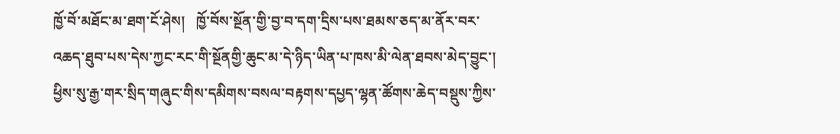ཁྱོ་བོ་མཐོང་མ་ཐག་ངོ་ཤེས།   ཁྱོ་བོས་སྔོན་གྱི་བྱ་བ་དག་དྲིས་པས་ཐམས་ཅད་མ་ནོར་བར་འཆད་ཐུབ་པས་དེས་ཀྱང་རང་གི་སྔོནགྱི་ཆུང་མ་དེ་ཉིད་ཡིན་པ་ཁས་མི་ལེན་ཐབས་མེད་བྱུང་།   ཕྱིས་སུ་རྒྱ་གར་སྲིད་གཞུང་གིས་དམིགས་བསལ་བརྟགས་དཔྱད་ལྷན་ཚོགས་ཆེད་བསྡུས་ཀྱིས་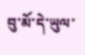བུ་མོ་དེ་ཡུལ་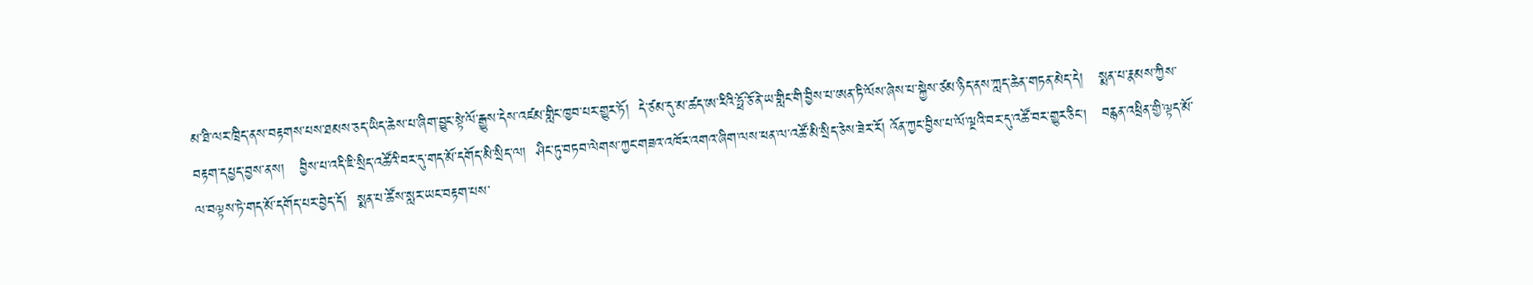མ་ཐི་ལར་ཁྲིད་ནས་བརྟགས་པས་ཐམས་ཅད་ཡིད་ཆེས་པ་ཞིག་བྱུང་སྟེ་ལོ་རྒྱུས་དེས་འཛམ་གླིང་ཁྱབ་པར་གྱུར་ཏོ།  དེ་ཙམ་དུ་མ་ཚད་ཨ་རིའི་ཧྥོ་ཅོ་ནེ་ཡ་གླིང་གི་བྱིས་པ་ཨན་ཏི་ལོས་ཞེས་པ་སྐྱེས་ཙམ་ཉིད་ནས་ཀླད་ཆེན་གཏན་མེད་དེ།   སྨན་པ་རྣམས་ཀྱིས་བརྟག་དཔྱད་བྱས་ནས།   བྱིས་པ་འདི་ཇི་སྲིད་འཚོའི་བར་དུ་གད་མོ་དགོད་མི་སྲིད་ལ།  ཤིང་ཏུ་བཏབ་ལེགས་ཀྱང་གཟའ་འཁོར་འགའ་ཞིག་ལས་ཕན་ལ་འཚོ་མི་སྲིད་ཅེས་ཟེར་རོ། འོན་ཀྱང་བྱིས་པ་ལོ་ལྔའི་བར་དུ་འཚོ་བར་གྱུར་ཅིང།   བརྙན་འཕྲིན་གྱི་ལྟད་མོ་ལ་བལྟས་ཏེ་གད་མོ་དགོད་པར་བྱེད་དོ།  སྨན་པ་ཚོས་སླར་ཡང་བརྟག་པས་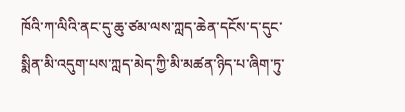ཁོའི་ཀ་ལིའི་ནང་དུ་ཆུ་ཙམ་ལས་ཀླད་ཆེན་དངོས་ད་དུང་སྨིན་མི་འདུག་པས་ཀླད་མེད་ཀྱི་མི་མཚན་ཉིད་པ་ཞིག་ཏུ་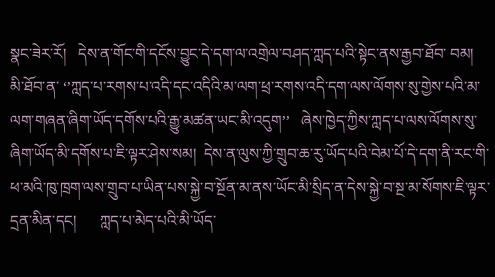སྣང་ཟེར་རོ།   དེས་ན་གོང་གི་དངོས་བྱུང་དེ་དག་ལ་འགྲེལ་བཤད་ཀླད་པའི་སྟེང་ནས་རྒྱབ་ཐོབ་ བམ།      མི་ཐོབ་ན་ ‘’ཀླད་པ་རགས་པ་འདི་དང་འདིའི་མ་ལག་ཕྲ་རགས་འདི་དག་ལས་ལོགས་སུ་གྱེས་པའི་མ་ལག་གཞན་ཞིག་ཡོད་དགོས་པའི་རྒྱུ་མཚན་ཡང་མི་འདུག’’   ཞེས་ཁྱེད་ཀྱིས་ཀླད་པ་ལས་ལོགས་སུ་ཞིག་ཡོད་མི་དགོས་པ་ཇི་ལྟར་ཤེས་སམ།  དེས་ན་ལུས་ཀྱི་གྲུབ་ཆ་རུ་ཡོད་པའི་བེམ་པོ་དེ་དག་ནི་རང་གི་ཕ་མའི་ཁུ་ཁྲག་ལས་གྲུབ་པ་ཡིན་པས་སྐྱེ་བ་སྔོན་མ་ནས་ཡོང་མི་སྲིད་ན་དེས་སྐྱེ་བ་སྔ་མ་སོགས་ཇི་ལྟར་དྲན་མིན་དང།      ཀླད་པ་མེད་པའི་མི་ཡོད་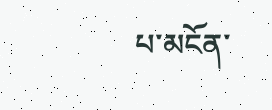པ་མངོན་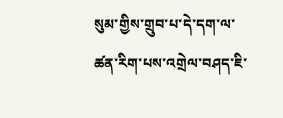སུམ་གྱིས་གྲུབ་པ་དེ་དག་ལ་ཚན་རིག་པས་འགྲེལ་བཤད་ཇི་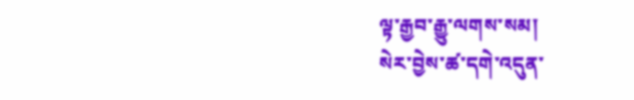ལྟ་རྒྱབ་རྒྱུ་ལགས་སམ།
སེར་བྱེས་ཚ་དགེ་འདུན་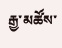རྒྱ་མཚོས་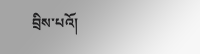བྲིས་པའོ།